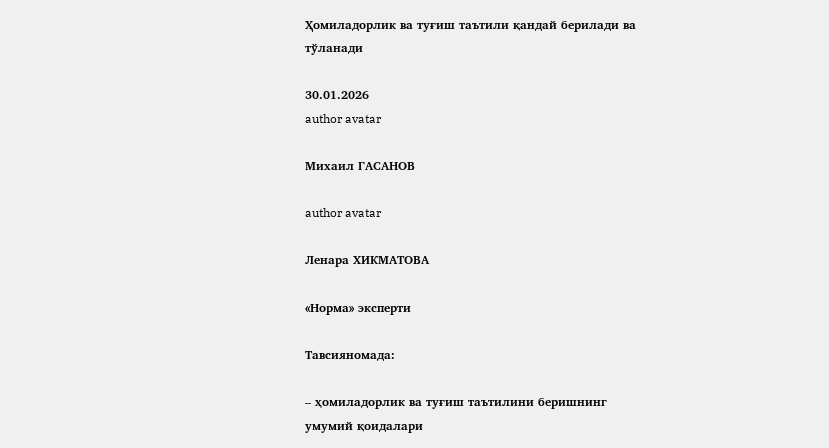Ҳомиладорлик ва туғиш таътили қандай берилади ва тўланади

30.01.2026
author avatar

Михаил ГАСАНОВ

author avatar

Ленара ХИКМАТОВА

«Норма» эксперти

Тавсияномада:

– ҳомиладорлик ва туғиш таътилини беришнинг умумий қоидалари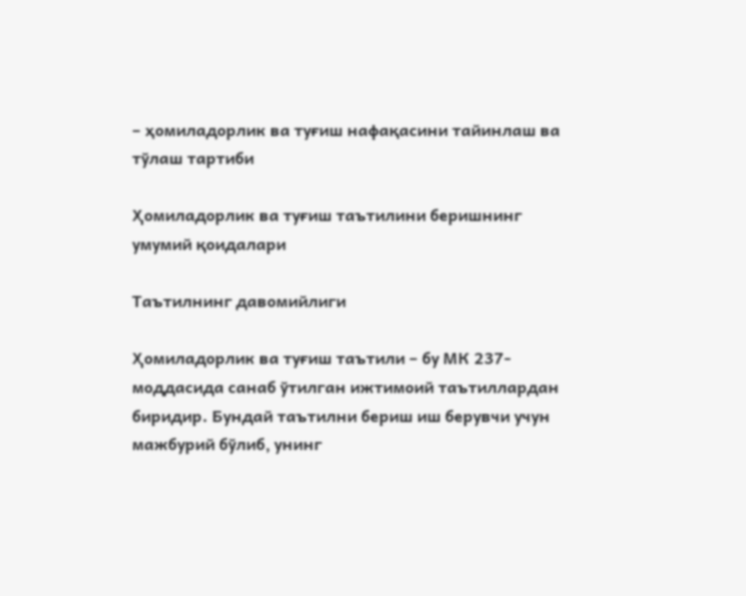– ҳомиладорлик ва туғиш нафақасини тайинлаш ва тўлаш тартиби

Ҳомиладорлик ва туғиш таътилини беришнинг умумий қоидалари

Таътилнинг давомийлиги

Ҳомиладорлик ва туғиш таътили – бу МК 237-моддасида санаб ўтилган ижтимоий таътиллардан биридир. Бундай таътилни бериш иш берувчи учун мажбурий бўлиб, унинг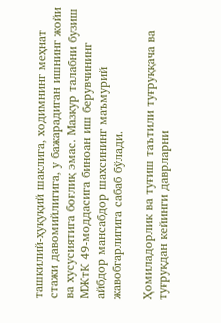ташкилий-ҳуқуқий шаклига, ходимнинг меҳнат стажи давомийлигига, у бажарадиган ишнинг жойи ва хусусиятига боғлиқ эмас. Мазкур талабни бузиш МЖтК 49-моддасига биноан иш берувчининг айбдор мансабдор шахсининг маъмурий жавобгарлигига сабаб бўлади.

Ҳомиладорлик ва туғиш таътили туғруққача ва туғруқдан кейинги даврларни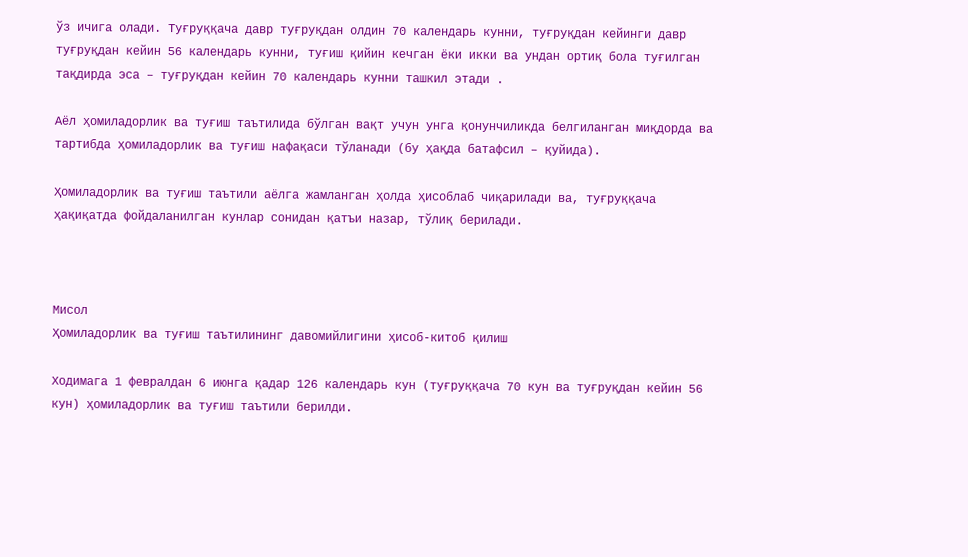ўз ичига олади. Туғруққача давр туғруқдан олдин 70 календарь кунни, туғруқдан кейинги давр туғруқдан кейин 56 календарь кунни, туғиш қийин кечган ёки икки ва ундан ортиқ бола туғилган тақдирда эса – туғруқдан кейин 70 календарь кунни ташкил этади .

Аёл ҳомиладорлик ва туғиш таътилида бўлган вақт учун унга қонунчиликда белгиланган миқдорда ва тартибда ҳомиладорлик ва туғиш нафақаси тўланади (бу ҳақда батафсил – қуйида).

Ҳомиладорлик ва туғиш таътили аёлга жамланган ҳолда ҳисоблаб чиқарилади ва, туғруққача ҳақиқатда фойдаланилган кунлар сонидан қатъи назар, тўлиқ берилади.



Мисол
Ҳомиладорлик ва туғиш таътилининг давомийлигини ҳисоб-китоб қилиш

Ходимага 1 февралдан 6 июнга қадар 126 календарь кун (туғруққача 70 кун ва туғруқдан кейин 56 кун) ҳомиладорлик ва туғиш таътили берилди.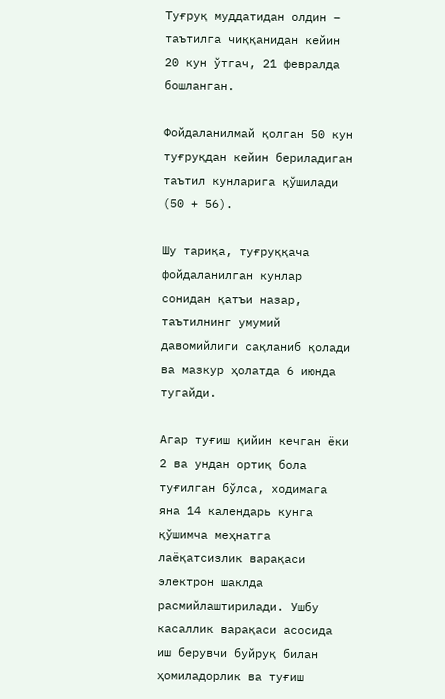Туғруқ муддатидан олдин – таътилга чиққанидан кейин 20 кун ўтгач, 21 февралда бошланган.

Фойдаланилмай қолган 50 кун туғруқдан кейин бериладиган таътил кунларига қўшилади (50 + 56).

Шу тариқа, туғруққача фойдаланилган кунлар сонидан қатъи назар, таътилнинг умумий давомийлиги сақланиб қолади ва мазкур ҳолатда 6 июнда тугайди.

Агар туғиш қийин кечган ёки 2 ва ундан ортиқ бола туғилган бўлса, ходимага яна 14 календарь кунга қўшимча меҳнатга лаёқатсизлик варақаси электрон шаклда расмийлаштирилади. Ушбу касаллик варақаси асосида иш берувчи буйруқ билан ҳомиладорлик ва туғиш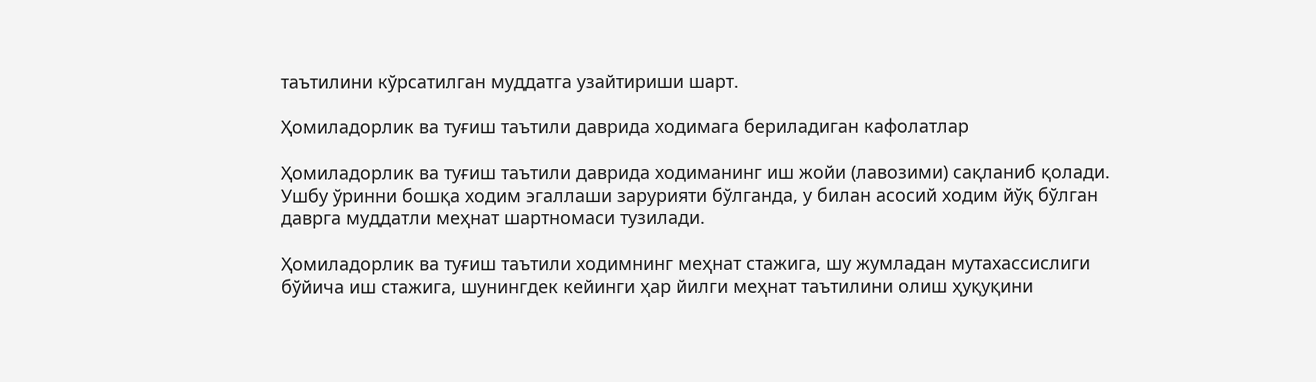таътилини кўрсатилган муддатга узайтириши шарт.

Ҳомиладорлик ва туғиш таътили даврида ходимага бериладиган кафолатлар

Ҳомиладорлик ва туғиш таътили даврида ходиманинг иш жойи (лавозими) сақланиб қолади. Ушбу ўринни бошқа ходим эгаллаши зарурияти бўлганда, у билан асосий ходим йўқ бўлган даврга муддатли меҳнат шартномаси тузилади.

Ҳомиладорлик ва туғиш таътили ходимнинг меҳнат стажига, шу жумладан мутахассислиги бўйича иш стажига, шунингдек кейинги ҳар йилги меҳнат таътилини олиш ҳуқуқини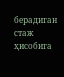берадиган стаж ҳисобига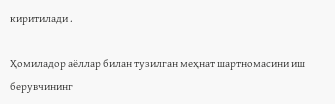киритилади .

Ҳомиладор аёллар билан тузилган меҳнат шартномасини иш берувчининг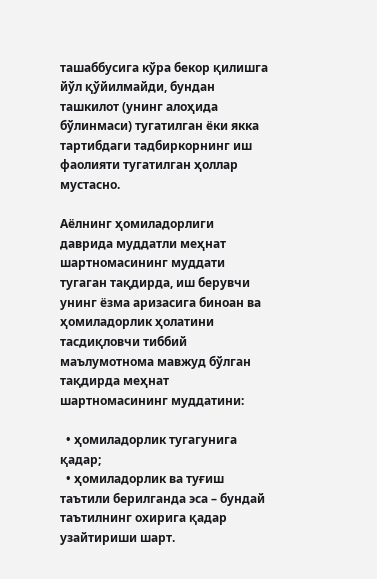ташаббусига кўра бекор қилишга йўл қўйилмайди, бундан ташкилот (унинг алоҳида бўлинмаси) тугатилган ёки якка тартибдаги тадбиркорнинг иш фаолияти тугатилган ҳоллар мустасно.

Аёлнинг ҳомиладорлиги даврида муддатли меҳнат шартномасининг муддати тугаган тақдирда, иш берувчи унинг ёзма аризасига биноан ва ҳомиладорлик ҳолатини тасдиқловчи тиббий маълумотнома мавжуд бўлган тақдирда меҳнат шартномасининг муддатини:

  • ҳомиладорлик тугагунига қадар;
  • ҳомиладорлик ва туғиш таътили берилганда эса – бундай таътилнинг охирига қадар узайтириши шарт.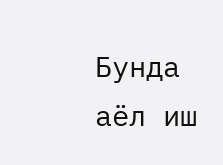Бунда аёл иш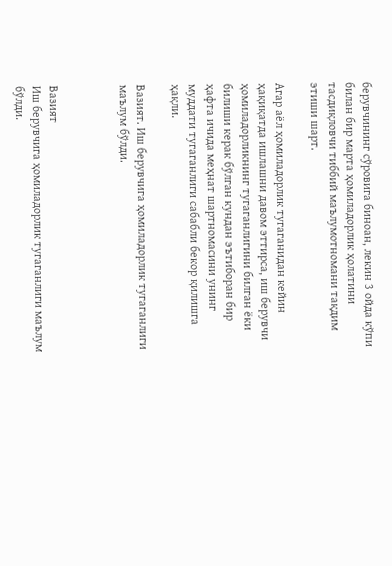берувчининг сўровига биноан, лекин 3 ойда кўпи билан бир марта ҳомиладорлик ҳолатини тасдиқловчи тиббий маълумотномани тақдим этиши шарт.

Агар аёл ҳомиладорлик тугаганидан кейин ҳақиқатда ишлашни давом эттирса, иш берувчи ҳомиладорликнинг тугаганлигини билган ёки билиши керак бўлган кундан эътиборан бир ҳафта ичида меҳнат шартномасини унинг муддати тугаганлиги сабабли бекор қилишга ҳақли.

Вазият. Иш берувчига ҳомиладорлик тугаганлиги маълум бўлди.



Вазият
Иш берувчига ҳомиладорлик тугаганлиги маълум бўлди.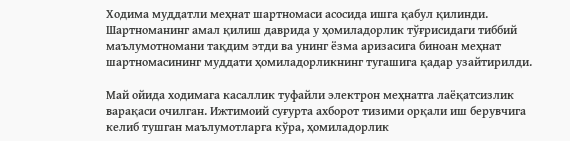Ходима муддатли меҳнат шартномаси асосида ишга қабул қилинди. Шартноманинг амал қилиш даврида у ҳомиладорлик тўғрисидаги тиббий маълумотномани тақдим этди ва унинг ёзма аризасига биноан меҳнат шартномасининг муддати ҳомиладорликнинг тугашига қадар узайтирилди.

Май ойида ходимага касаллик туфайли электрон меҳнатга лаёқатсизлик варақаси очилган. Ижтимоий суғурта ахборот тизими орқали иш берувчига келиб тушган маълумотларга кўра, ҳомиладорлик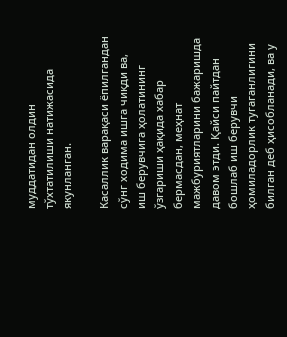муддатидан олдин тўхтатилиши натижасида якунланган.

Касаллик варақаси ёпилгандан сўнг ходима ишга чиқди ва, иш берувчига ҳолатининг ўзгариши ҳақида хабар бермасдан, меҳнат мажбуриятларини бажаришда давом этди. Қайси пайтдан бошлаб иш берувчи ҳомиладорлик тугаганлигини билган деб ҳисобланади, ва у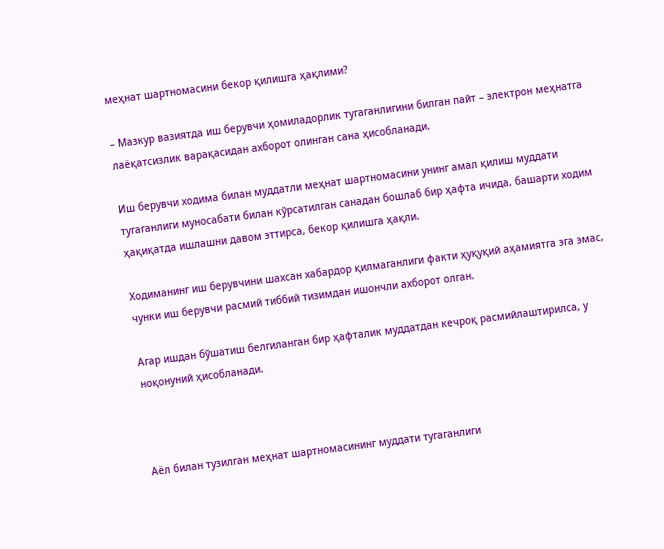меҳнат шартномасини бекор қилишга ҳақлими?

– Мазкур вазиятда иш берувчи ҳомиладорлик тугаганлигини билган пайт – электрон меҳнатга лаёқатсизлик варақасидан ахборот олинган сана ҳисобланади.

Иш берувчи ходима билан муддатли меҳнат шартномасини унинг амал қилиш муддати тугаганлиги муносабати билан кўрсатилган санадан бошлаб бир ҳафта ичида, башарти ходим ҳақиқатда ишлашни давом эттирса, бекор қилишга ҳақли.

Ходиманинг иш берувчини шахсан хабардор қилмаганлиги факти ҳуқуқий аҳамиятга эга эмас, чунки иш берувчи расмий тиббий тизимдан ишончли ахборот олган.

Агар ишдан бўшатиш белгиланган бир ҳафталик муддатдан кечроқ расмийлаштирилса, у ноқонуний ҳисобланади.



Аёл билан тузилган меҳнат шартномасининг муддати тугаганлиги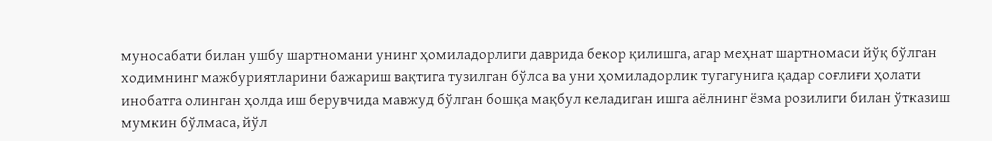муносабати билан ушбу шартномани унинг ҳомиладорлиги даврида бекор қилишга, агар меҳнат шартномаси йўқ бўлган ходимнинг мажбуриятларини бажариш вақтига тузилган бўлса ва уни ҳомиладорлик тугагунига қадар соғлиғи ҳолати инобатга олинган ҳолда иш берувчида мавжуд бўлган бошқа мақбул келадиган ишга аёлнинг ёзма розилиги билан ўтказиш мумкин бўлмаса, йўл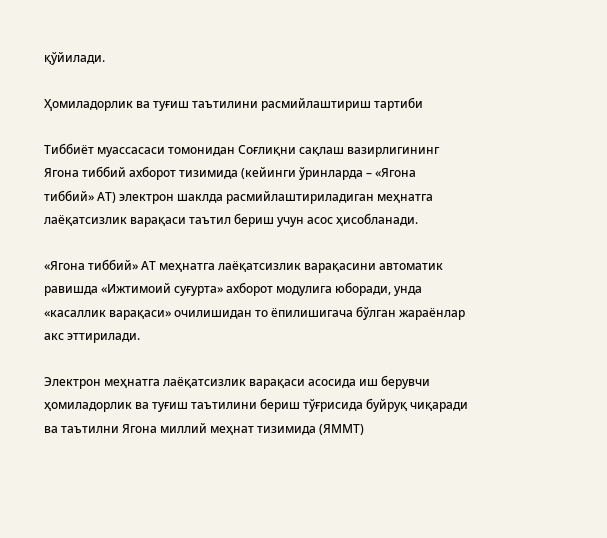қўйилади.

Ҳомиладорлик ва туғиш таътилини расмийлаштириш тартиби

Тиббиёт муассасаси томонидан Соғлиқни сақлаш вазирлигининг Ягона тиббий ахборот тизимида (кейинги ўринларда – «Ягона тиббий» АТ) электрон шаклда расмийлаштириладиган меҳнатга лаёқатсизлик варақаси таътил бериш учун асос ҳисобланади.

«Ягона тиббий» АТ меҳнатга лаёқатсизлик варақасини автоматик равишда «Ижтимоий суғурта» ахборот модулига юборади, унда «касаллик варақаси» очилишидан то ёпилишигача бўлган жараёнлар акс эттирилади.

Электрон меҳнатга лаёқатсизлик варақаси асосида иш берувчи ҳомиладорлик ва туғиш таътилини бериш тўғрисида буйруқ чиқаради ва таътилни Ягона миллий меҳнат тизимида (ЯММТ)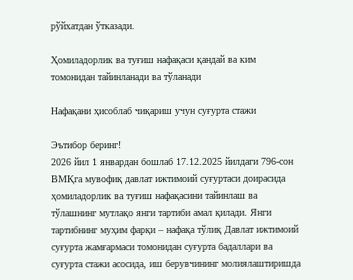рўйхатдан ўтказади.

Ҳомиладорлик ва туғиш нафақаси қандай ва ким томонидан тайинланади ва тўланади

Нафақани ҳисоблаб чиқариш учун суғурта стажи

Эътибор беринг!
2026 йил 1 январдан бошлаб 17.12.2025 йилдаги 796-сон ВМҚга мувофиқ давлат ижтимоий суғуртаси доирасида ҳомиладорлик ва туғиш нафақасини тайинлаш ва тўлашнинг мутлақо янги тартиби амал қилади. Янги тартибнинг муҳим фарқи – нафақа тўлиқ Давлат ижтимоий суғурта жамғармаси томонидан суғурта бадаллари ва суғурта стажи асосида, иш берувчининг молиялаштиришда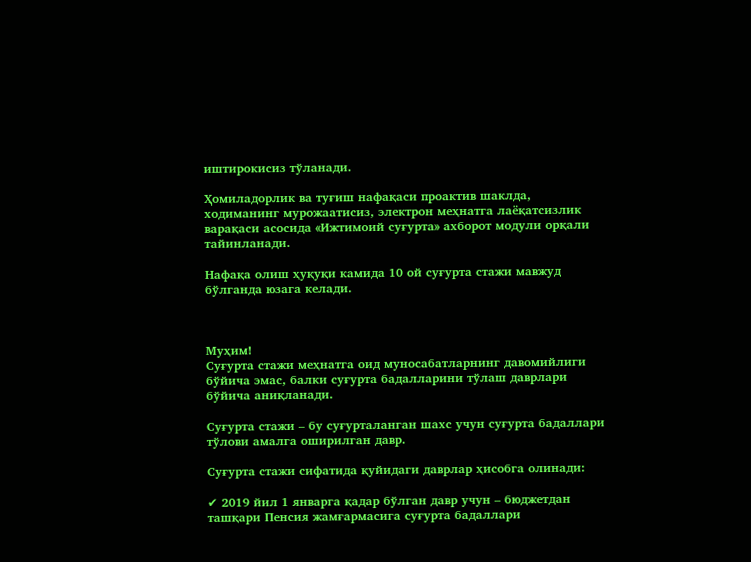иштирокисиз тўланади.

Ҳомиладорлик ва туғиш нафақаси проактив шаклда, ходиманинг мурожаатисиз, электрон меҳнатга лаёқатсизлик варақаси асосида «Ижтимоий суғурта» ахборот модули орқали тайинланади.

Нафақа олиш ҳуқуқи камида 10 ой суғурта стажи мавжуд бўлганда юзага келади.



Муҳим!
Суғурта стажи меҳнатга оид муносабатларнинг давомийлиги бўйича эмас, балки суғурта бадалларини тўлаш даврлари бўйича аниқланади.

Суғурта стажи – бу суғурталанган шахс учун суғурта бадаллари тўлови амалга оширилган давр.

Суғурта стажи сифатида қуйидаги даврлар ҳисобга олинади:

✔ 2019 йил 1 январга қадар бўлган давр учун – бюджетдан ташқари Пенсия жамғармасига суғурта бадаллари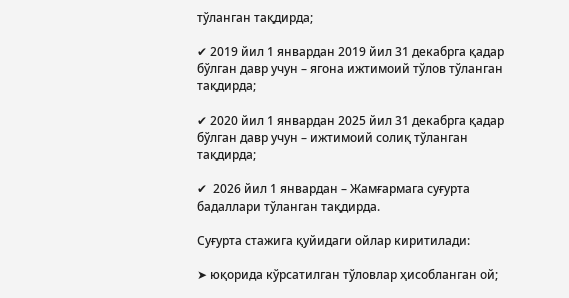тўланган тақдирда;

✔ 2019 йил 1 январдан 2019 йил 31 декабрга қадар бўлган давр учун – ягона ижтимоий тўлов тўланган тақдирда;

✔ 2020 йил 1 январдан 2025 йил 31 декабрга қадар бўлган давр учун – ижтимоий солиқ тўланган тақдирда;

✔  2026 йил 1 январдан – Жамғармага суғурта бадаллари тўланган тақдирда.

Суғурта стажига қуйидаги ойлар киритилади:

➤ юқорида кўрсатилган тўловлар ҳисобланган ой;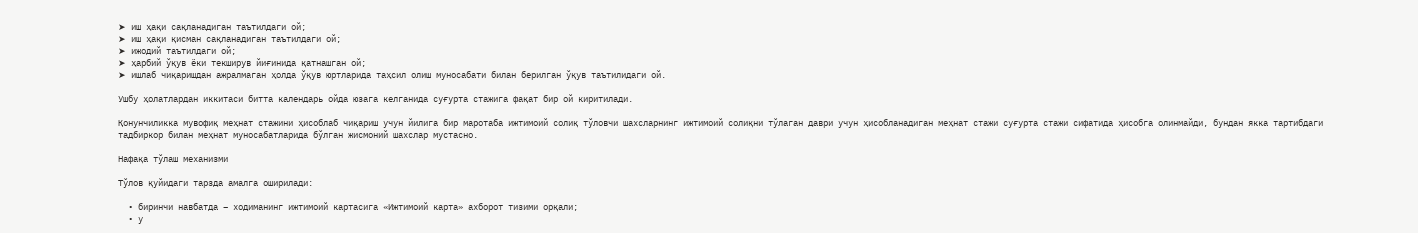➤ иш ҳақи сақланадиган таътилдаги ой;
➤ иш ҳақи қисман сақланадиган таътилдаги ой;
➤ ижодий таътилдаги ой;
➤ ҳарбий ўқув ёки текширув йиғинида қатнашган ой;
➤ ишлаб чиқаришдан ажралмаган ҳолда ўқув юртларида таҳсил олиш муносабати билан берилган ўқув таътилидаги ой.

Ушбу ҳолатлардан иккитаси битта календарь ойда юзага келганида суғурта стажига фақат бир ой киритилади.

Қонунчиликка мувофиқ меҳнат стажини ҳисоблаб чиқариш учун йилига бир маротаба ижтимоий солиқ тўловчи шахсларнинг ижтимоий солиқни тўлаган даври учун ҳисобланадиган меҳнат стажи суғурта стажи сифатида ҳисобга олинмайди, бундан якка тартибдаги тадбиркор билан меҳнат муносабатларида бўлган жисмоний шахслар мустасно.

Нафақа тўлаш механизми

Тўлов қуйидаги тарзда амалга оширилади:

  • биринчи навбатда – ходиманинг ижтимоий картасига «Ижтимоий карта» ахборот тизими орқали;
  • у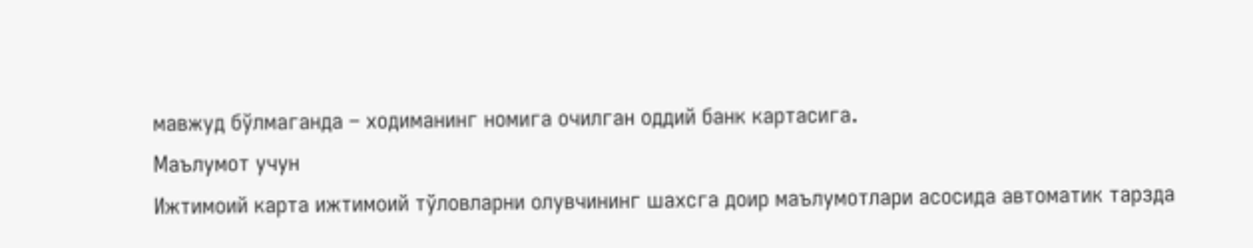мавжуд бўлмаганда – ходиманинг номига очилган оддий банк картасига.
Маълумот учун
Ижтимоий карта ижтимоий тўловларни олувчининг шахсга доир маълумотлари асосида автоматик тарзда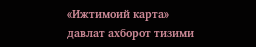«Ижтимоий карта» давлат ахборот тизими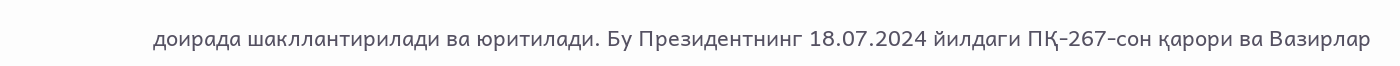доирада шакллантирилади ва юритилади. Бу Президентнинг 18.07.2024 йилдаги ПҚ-267-сон қарори ва Вазирлар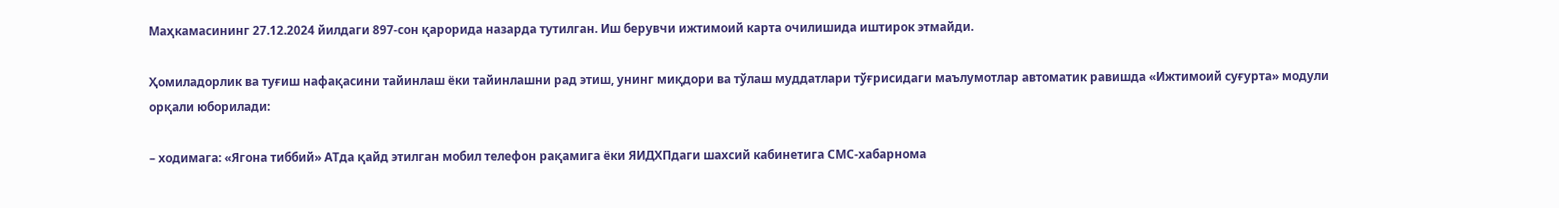Маҳкамасининг 27.12.2024 йилдаги 897-сон қарорида назарда тутилган. Иш берувчи ижтимоий карта очилишида иштирок этмайди.

Ҳомиладорлик ва туғиш нафақасини тайинлаш ёки тайинлашни рад этиш, унинг миқдори ва тўлаш муддатлари тўғрисидаги маълумотлар автоматик равишда «Ижтимоий суғурта» модули орқали юборилади:

– ходимага: «Ягона тиббий» АТда қайд этилган мобил телефон рақамига ёки ЯИДХПдаги шахсий кабинетига СМС-хабарнома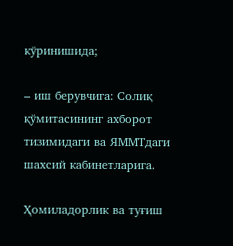кўринишида;

– иш берувчига: Солиқ қўмитасининг ахборот тизимидаги ва ЯММТдаги шахсий кабинетларига.

Ҳомиладорлик ва туғиш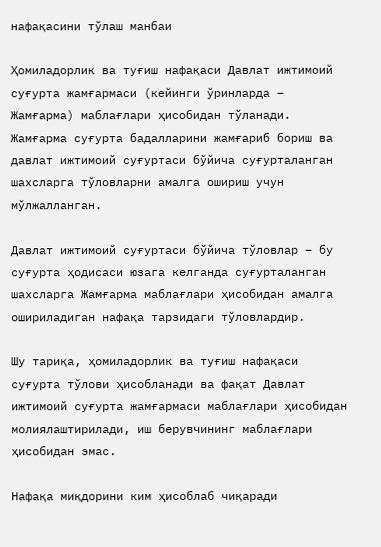нафақасини тўлаш манбаи

Ҳомиладорлик ва туғиш нафақаси Давлат ижтимоий суғурта жамғармаси (кейинги ўринларда – Жамғарма) маблағлари ҳисобидан тўланади. Жамғарма суғурта бадалларини жамғариб бориш ва давлат ижтимоий суғуртаси бўйича суғурталанган шахсларга тўловларни амалга ошириш учун мўлжалланган.

Давлат ижтимоий суғуртаси бўйича тўловлар – бу суғурта ҳодисаси юзага келганда суғурталанган шахсларга Жамғарма маблағлари ҳисобидан амалга ошириладиган нафақа тарзидаги тўловлардир.

Шу тариқа, ҳомиладорлик ва туғиш нафақаси суғурта тўлови ҳисобланади ва фақат Давлат ижтимоий суғурта жамғармаси маблағлари ҳисобидан молиялаштирилади, иш берувчининг маблағлари ҳисобидан эмас.

Нафақа миқдорини ким ҳисоблаб чиқаради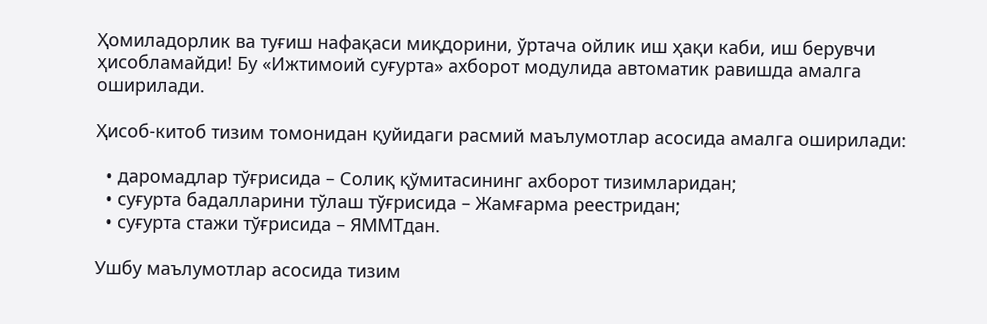Ҳомиладорлик ва туғиш нафақаси миқдорини, ўртача ойлик иш ҳақи каби, иш берувчи ҳисобламайди! Бу «Ижтимоий суғурта» ахборот модулида автоматик равишда амалга оширилади.

Ҳисоб-китоб тизим томонидан қуйидаги расмий маълумотлар асосида амалга оширилади:

  • даромадлар тўғрисида – Солиқ қўмитасининг ахборот тизимларидан;
  • суғурта бадалларини тўлаш тўғрисида – Жамғарма реестридан;
  • суғурта стажи тўғрисида – ЯММТдан.

Ушбу маълумотлар асосида тизим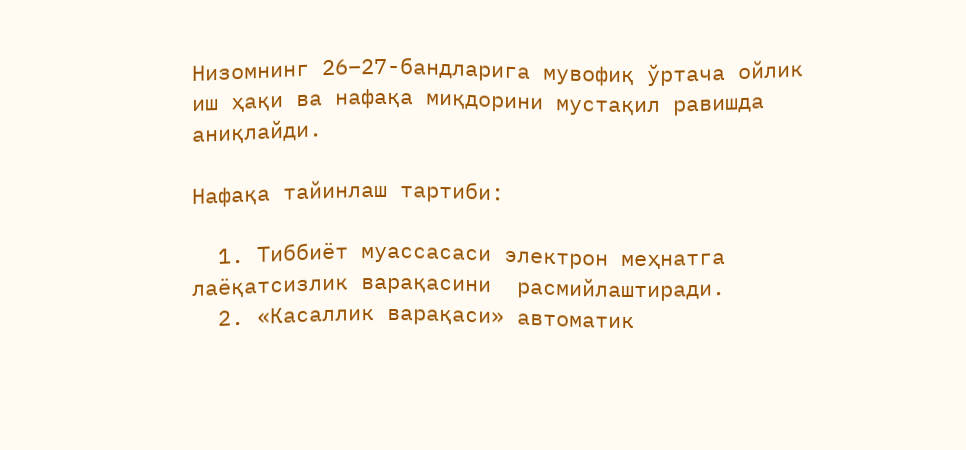Низомнинг 26–27-бандларига мувофиқ ўртача ойлик иш ҳақи ва нафақа миқдорини мустақил равишда аниқлайди.

Нафақа тайинлаш тартиби:

  1. Тиббиёт муассасаси электрон меҳнатга лаёқатсизлик варақасини  расмийлаштиради.
  2. «Касаллик варақаси» автоматик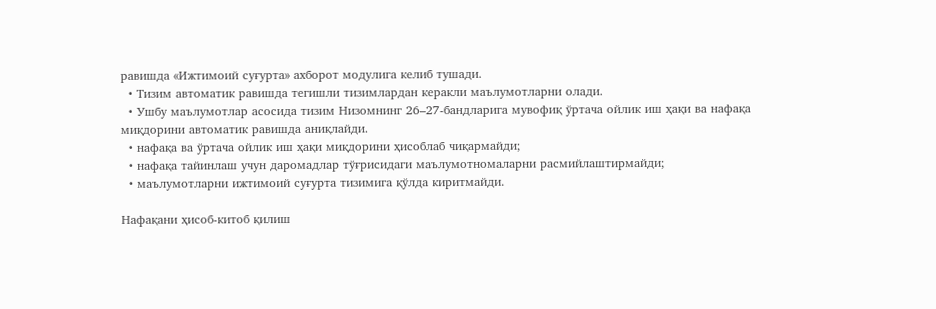равишда «Ижтимоий суғурта» ахборот модулига келиб тушади.
  • Тизим автоматик равишда тегишли тизимлардан керакли маълумотларни олади.
  • Ушбу маълумотлар асосида тизим Низомнинг 26–27-бандларига мувофиқ ўртача ойлик иш ҳақи ва нафақа миқдорини автоматик равишда аниқлайди.
  • нафақа ва ўртача ойлик иш ҳақи миқдорини ҳисоблаб чиқармайди;
  • нафақа тайинлаш учун даромадлар тўғрисидаги маълумотномаларни расмийлаштирмайди;
  • маълумотларни ижтимоий суғурта тизимига қўлда киритмайди.

Нафақани ҳисоб-китоб қилиш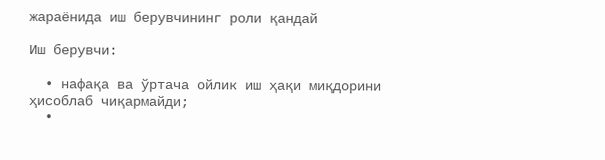жараёнида иш берувчининг роли қандай

Иш берувчи:

  • нафақа ва ўртача ойлик иш ҳақи миқдорини ҳисоблаб чиқармайди;
  •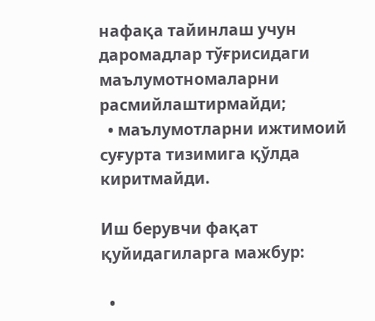нафақа тайинлаш учун даромадлар тўғрисидаги маълумотномаларни расмийлаштирмайди;
  • маълумотларни ижтимоий суғурта тизимига қўлда киритмайди.

Иш берувчи фақат қуйидагиларга мажбур:

  •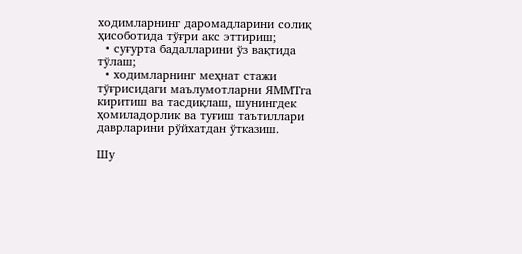ходимларнинг даромадларини солиқ ҳисоботида тўғри акс эттириш;
  • суғурта бадалларини ўз вақтида тўлаш;
  • ходимларнинг меҳнат стажи тўғрисидаги маълумотларни ЯММТга киритиш ва тасдиқлаш, шунингдек ҳомиладорлик ва туғиш таътиллари даврларини рўйхатдан ўтказиш.

Шу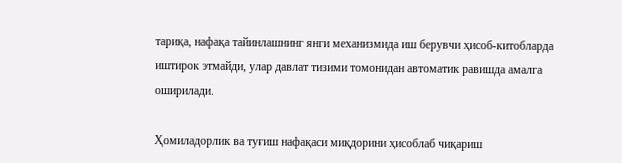тариқа, нафақа тайинлашнинг янги механизмида иш берувчи ҳисоб-китобларда иштирок этмайди, улар давлат тизими томонидан автоматик равишда амалга оширилади.

Ҳомиладорлик ва туғиш нафақаси миқдорини ҳисоблаб чиқариш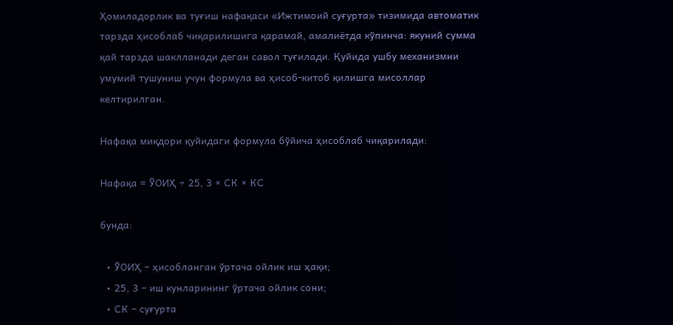Ҳомиладорлик ва туғиш нафақаси «Ижтимоий суғурта» тизимида автоматик тарзда ҳисоблаб чиқарилишига қарамай, амалиётда кўпинча: якуний сумма қай тарзда шаклланади деган савол туғилади. Қуйида ушбу механизмни умумий тушуниш учун формула ва ҳисоб-китоб қилишга мисоллар келтирилган.

Нафақа миқдори қуйидаги формула бўйича ҳисоблаб чиқарилади:

Нафақа = ЎОИҲ ÷ 25, 3 × СК × КС

бунда:

  • ЎОИҲ – ҳисобланган ўртача ойлик иш ҳақи;
  • 25, 3 – иш кунларининг ўртача ойлик сони;
  • СК – суғурта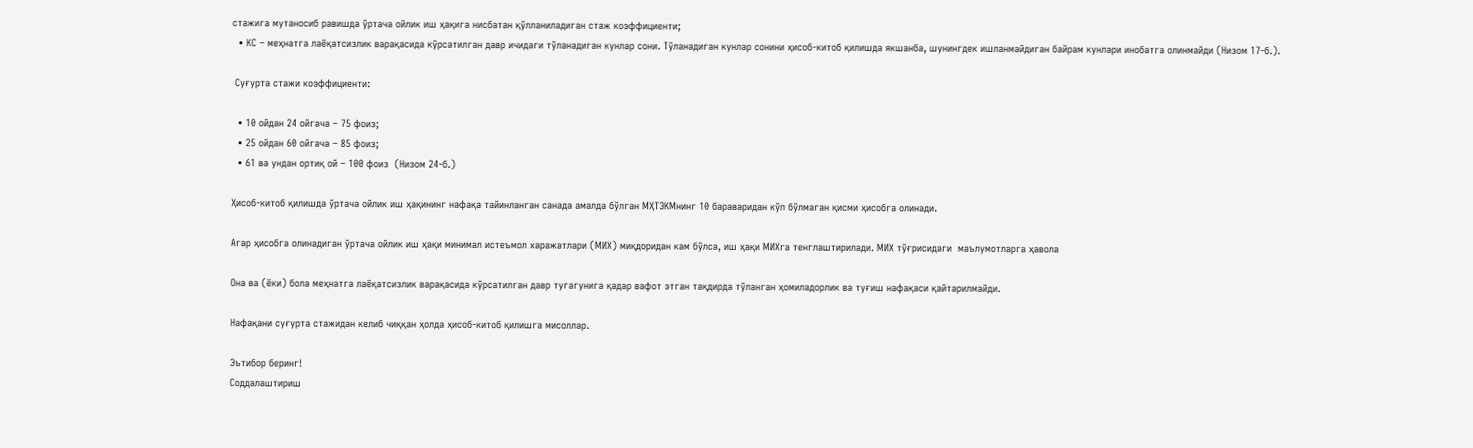стажига мутаносиб равишда ўртача ойлик иш ҳақига нисбатан қўлланиладиган стаж коэффициенти;
  • КС – меҳнатга лаёқатсизлик варақасида кўрсатилган давр ичидаги тўланадиган кунлар сони. Тўланадиган кунлар сонини ҳисоб-китоб қилишда якшанба, шунингдек ишланмайдиган байрам кунлари инобатга олинмайди (Низом 17-б.).

 Суғурта стажи коэффициенти:

  • 10 ойдан 24 ойгача – 75 фоиз;
  • 25 ойдан 60 ойгача – 85 фоиз;
  • 61 ва ундан ортиқ ой – 100 фоиз  (Низом 24-б.)

Ҳисоб-китоб қилишда ўртача ойлик иш ҳақининг нафақа тайинланган санада амалда бўлган МҲТЭКМнинг 10 бараваридан кўп бўлмаган қисми ҳисобга олинади.

Агар ҳисобга олинадиган ўртача ойлик иш ҳақи минимал истеъмол харажатлари (МИХ) миқдоридан кам бўлса, иш ҳақи МИХга тенглаштирилади. МИХ тўғрисидаги  маълумотларга ҳавола

Она ва (ёки) бола меҳнатга лаёқатсизлик варақасида кўрсатилган давр тугагунига қадар вафот этган тақдирда тўланган ҳомиладорлик ва туғиш нафақаси қайтарилмайди.

Нафақани суғурта стажидан келиб чиққан ҳолда ҳисоб-китоб қилишга мисоллар.

Эътибор беринг!
Соддалаштириш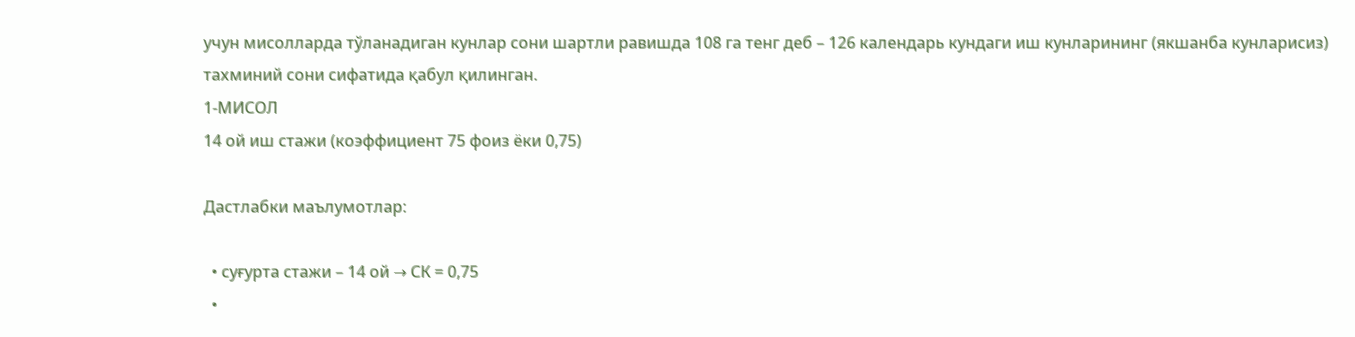учун мисолларда тўланадиган кунлар сони шартли равишда 108 га тенг деб – 126 календарь кундаги иш кунларининг (якшанба кунларисиз) тахминий сони сифатида қабул қилинган.
1-МИСОЛ
14 ой иш стажи (коэффициент 75 фоиз ёки 0,75)

Дастлабки маълумотлар:

  • суғурта стажи – 14 ой → СК = 0,75
  •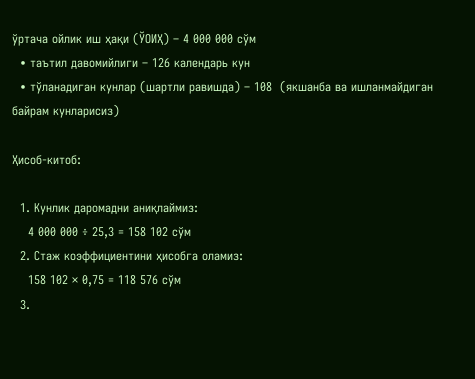ўртача ойлик иш ҳақи (ЎОИҲ) – 4 000 000 сўм
  • таътил давомийлиги – 126 календарь кун
  • тўланадиган кунлар (шартли равишда) – 108  (якшанба ва ишланмайдиган байрам кунларисиз)

Ҳисоб-китоб:

  1. Кунлик даромадни аниқлаймиз:
    4 000 000 ÷ 25,3 = 158 102 сўм
  2. Стаж коэффициентини ҳисобга оламиз:
    158 102 × 0,75 = 118 576 сўм
  3.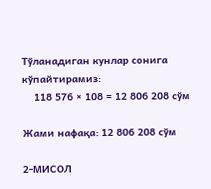Тўланадиган кунлар сонига кўпайтирамиз:
    118 576 × 108 = 12 806 208 сўм

Жами нафақа: 12 806 208 сўм

2-МИСОЛ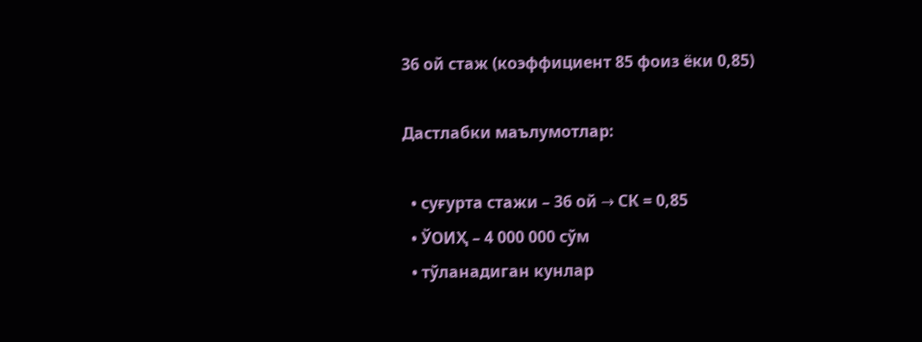36 ой стаж (коэффициент 85 фоиз ёки 0,85)

Дастлабки маълумотлар:

  • суғурта стажи – 36 ой → СК = 0,85
  • ЎОИҲ – 4 000 000 сўм
  • тўланадиган кунлар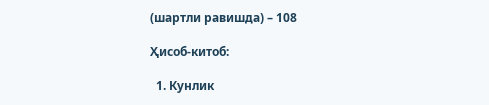(шартли равишда) – 108

Ҳисоб-китоб:

  1. Кунлик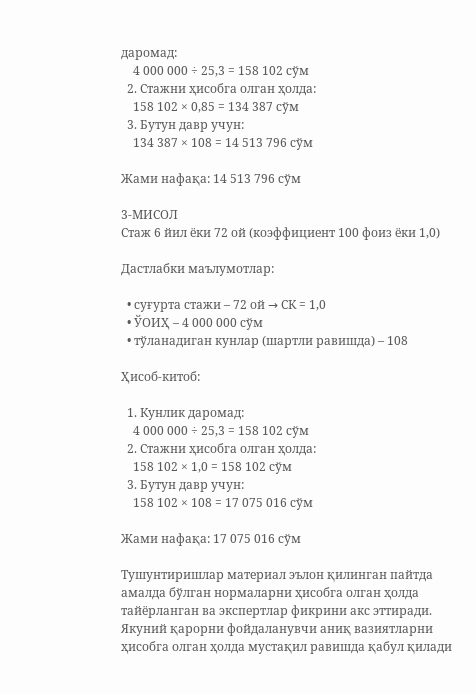даромад:
    4 000 000 ÷ 25,3 = 158 102 сўм
  2. Стажни ҳисобга олган ҳолда:
    158 102 × 0,85 = 134 387 сўм
  3. Бутун давр учун:
    134 387 × 108 = 14 513 796 сўм

Жами нафақа: 14 513 796 сўм

3-МИСОЛ
Стаж 6 йил ёки 72 ой (коэффициент 100 фоиз ёки 1,0)

Дастлабки маълумотлар:

  • суғурта стажи – 72 ой → СК = 1,0
  • ЎОИҲ – 4 000 000 сўм
  • тўланадиган кунлар (шартли равишда) – 108

Ҳисоб-китоб:

  1. Кунлик даромад:
    4 000 000 ÷ 25,3 = 158 102 сўм
  2. Стажни ҳисобга олган ҳолда:
    158 102 × 1,0 = 158 102 сўм
  3. Бутун давр учун:
    158 102 × 108 = 17 075 016 сўм

Жами нафақа: 17 075 016 сўм

Тушунтиришлар материал эълон қилинган пайтда амалда бўлган нормаларни ҳисобга олган ҳолда тайёрланган ва экспертлар фикрини акс эттиради. Якуний қарорни фойдаланувчи аниқ вазиятларни ҳисобга олган ҳолда мустақил равишда қабул қилади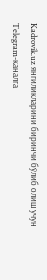Kadrovik.uz янгиликларини биринчи бўлиб олиш учун Telegram-каналга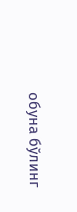обуна бўлинг